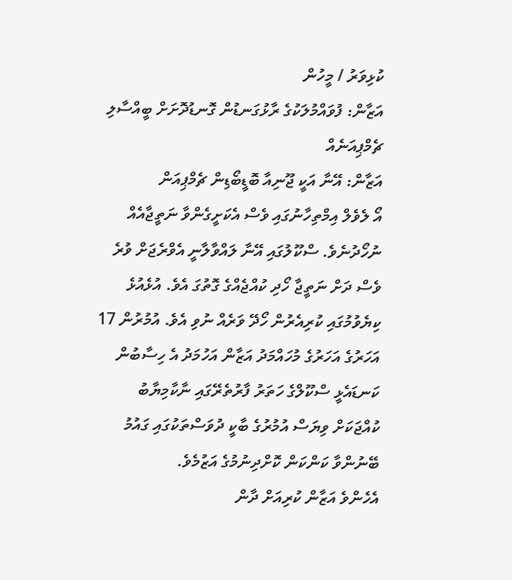ކުޅިވަރު / މީހުން
އަޒާން: ފުވައްމުލަކުގެ ރާޅުގަނޑުން ގޮނޑުދޮށަށް ބީއްސާލި ޗެމްޕިއަނެއް
އަޒާން: އޭނާ އަކީ ޖޫނިއާ ބޮޑީބޯޑިން ޗެމްޕިއަން
އޯ ލެވެލް އިމްތިހާނުގައި ވެސް އެކަށީގެންވާ ނަތީޖާއެއް ނުހޯދުނެވެ. ސްކޫލުގައި އޭނާ ލައްވާލާނީ އެވްރެޖަށް ވުރެ ވެސް ދަށް ނަތީޖާ ހޯދި ކުއްޖެއްގެ ގޮތުގަ އެވެ. އުޅެއުޅެ ކިޔެވުމުގައި ކުރިއެރުން ހޯދޭ ވަރެއް ނުވި އެވެ. އުމުރުން 17 އަހަރުގެ އަހަރުގެ މުހައްމަދު އަޒާން އަހުމަދު އެ ހިސާބުން ކަނޑައެޅީ ސްކޫލްގެ ހަތަރު ފާރުތެރޭގައި ނާކާމިޔާބު ކުއްޖަކަށް ވިޔަސް އުމުރުގެ ބާކީ ދުވަސްތަކުގައި ގައުމު ބޭނުންވާ ކަންކަން ކޮށްދިނުމުގެ އަޒުމެވެ.
އެހެންވެ އަޒާން ކުރިއަށް ދާން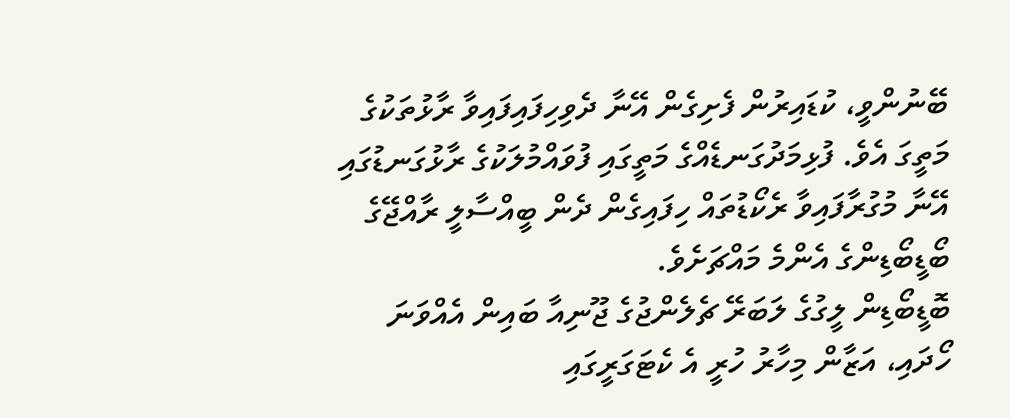ބޭނުންވީ، ކުޑައިރުން ފެށިގެން އޭނާ ދެވިހިފައިފައިވާ ރާޅުތަކުގެ މަތީގަ އެވެ. ފުޅިމަދުގަނޑެއްގެ މަތީގައި ފުވައްމުލަކުގެ ރާޅުގަނޑުގައި އޭނާ މުގުރާފައިވާ ރެކޯޑުތައް ހިފައިގެން ދެން ބީއްސާލީ ރާއްޖޭގެ ބޯޑީބޯޑިންގެ އެންމެ މައްޗަށެވެ.
ބޮޑީބޯޑިން ލީގުގެ ލަބަރޭ ޗެލެންޖުގެ ޖޫނިއާ ބައިން އެއްވަނަ ހޯދައި، އަޒާން މިހާރު ހުރީ އެ ކެޓަގަރީގައި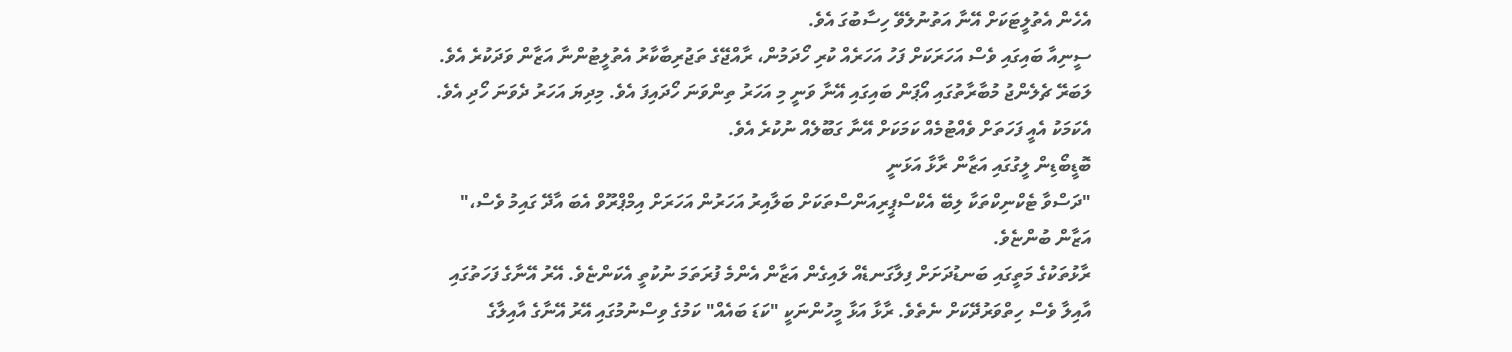އެހެން އެތުލީޓަކަށް އޭނާ އަތުނުލެވޭ ހިސާބުގަ އެވެ.
ސީނިއާ ބައިގައި ވެސް އަހަރަކަށް ފަހު އަހަރެއް ކުރި ހޯދަމުން، ރާއްޖޭގެ ތަޖުރިބާކާރު އެތުލީޓުންނާ އަޒާން ވަދަކުރެ އެވެ. ލަބަރޭ ޗެލެންޖު މުބާރާތުގައި އޯޕަން ބައިގައި އޭނާ ވަނީ މި އަހަރު ތިންވަނަ ހޯދައިފަ އެވެ. މިދިޔަ އަހަރު ދެވަނަ ހޯދި އެވެ. އެކަމަކު އެއީ ފަހަތަށް ވެއްޓުމެއް ކަމަކަށް އޭނާ ގަބޫލެއް ނުކުރެ އެވެ.
ބޮޑީބޯޑިން ލީގުގައި އަޒާން ރާޅާ އަޅަނީ
"ދަސްވާ ޓެކްނިކްތަކާ ލިބޭ އެކްސްޕީރިއަންސްތަކަށް ބަލާއިރު އަހަރުން އަހަރަށް އިމްޕްރޫވް އެބަ އާދޭ ގައިމު ވެސް،" އަޒާން ބުންޏެވެ.
ރާޅުތަކުގެ މަތީގައި ބަނޑުދަށަށް ފިލާގަނޑެއް ލައިގެން އަޒާން އެންމެ ފުރަތަމަ ނުކުތީ އެކަންޏެވެ. އޭރު އޭނާގެ ފަހަތުގައި އާއިލާ ވެސް ހިތްވަރުދޭކަށް ނެތެވެ. ރާޅާ އަޅާ މީހުންނަކީ "ކަޑަ ބައެއް" ކަމުގެ ވިސްނުމުގައި އޭރު އޭނާގެ އާއިލާގެ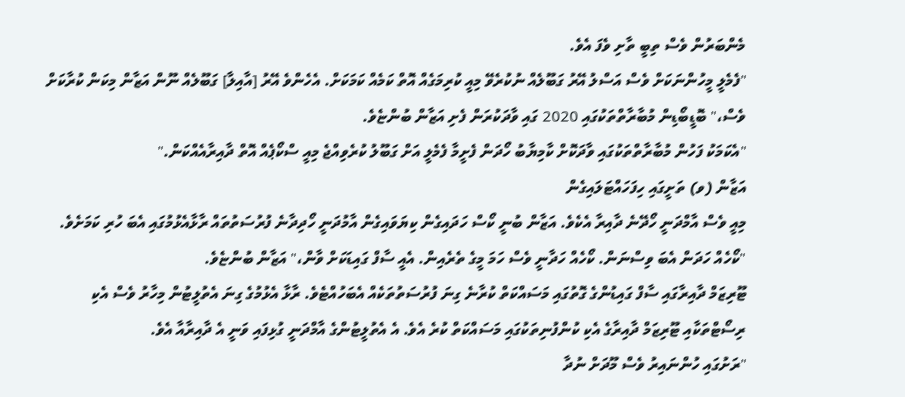މެންބަރުން ވެސް ތިބީ ތާށި ވެފަ އެވެ.
"ފެމެލީ މީހުންނަކަށް ވެސް އަސްލު އޭރު ގަބޫލެއް ނުކުރެވޭ މިއީ ކުރިމަގެއް އޮތް ކަމެއް ކަމަކަށް. އެހެންވެ އޭރު [އާއިލާ] ގަބޫލެއް ނޫން އަޒާން މިކަން ކުރާކަށް ވެސް،" ބޮޑީބޯޑިން މުބާރާތްތަކުގައި 2020 ގައި ވާދަކުރަން ފެށި އަޒާން ބުންޏެވެ.
"އެކަމަކު ފަހުން މުބާރާތްތަކުގައި ވާދަކޮށް ކާމިޔާބު ހޯދަން ފެށީމާ ފެމެލީ އަށް ގަބޫލު ކުރެވިއްޖެ މިއީ ސްކޯޕެއް އޮތް ދާއިރާއެއްކަން."
އަޒާން (ވ) ތަށީގައި ހިފަހައްޓަލައިގެން
މިއީ ވެސް އާމްދަނީ ހޯދޭނެ ދާއިރާ އެކެވެ. އަޒާން ބުނީ ކޯސް ހަދައިގެން ކިޔަވައިގެން އާމުދަނީ ހޯދިދާނެ ފުރުސަތުތައް ރާޅާއެޅުމުގައި އެބަ ހުރި ކަމަށެވެ.
"ކޯހެއް ހަދަން އެބަ ވިސްނަން. ކޯހެއް ހަދާނީ ވެސް ހަމަ މީގެ ތެރެއިން. އެއީ ސާފް ގައިޑަކަށް ވާން،" އަޒާން ބުންޏެވެ.
ޓޫރިޒަމް ދާއިރާގައި ސާފް ގައިޑުންގެ ގޮތުގައި މަސައްކަތް ކުރާނެ ގިނަ ފުރުސަތުތަކެއް އެބަހުއްޓެވެ. ރާޅާ އެޅުމުގެ ގިނަ އެތުލީޓުން މިހާރު ވެސް އެކި ރިސޯޓްތަކާއި ޓޫރިޒަމް ދާއިރާގެ އެކި ކުންފުނިތަކުގައި މަސައްކަތް ކުރެ އެވެ. އެ އެތުލީޓުންގެ އާމްދަނީ ގުޅިފައި ވަނީ އެ ދާއިރާއާ އެވެ.
"ރަށުގައި ހުންނައިރު ވެސް މޫދަށް ނުދާ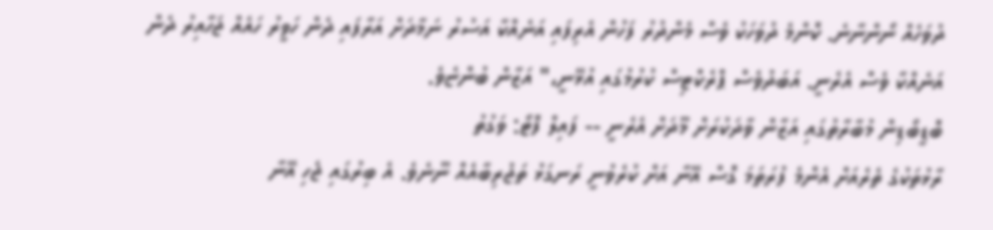ދުވަހެއް ނޯންނާނެ. ކޮންމެ ދުވަހަކު ވެސް މެންދުރު ފަހުން އެރިފައި އަނެއްކާ އަސުރު ނަމާދަށް އަރާފައި ދެން ހަވީރު ހައެއް ޖަހާއިރު ދެން އަނެއްކާ ވެސް އެރެނީ. އަބަދުވެސް ޕްރެކްޓިސް ކުރުމުގައި އުޅޭނީ،" އަޒާން ބުންޏެވެ.
ބޮޑީބޯޑިން މުބާރާތުގައި އަޒާން ވާދަކުރަށް މޫދަށް އެރެނީ -- ފައިލް ފޮޓޯ: ވަގުތު
ރާޅުތަކުގެ ތެރެއަށް އެންމެ ފުރަތަމަ ގޮސް އޭނާ އަށް ކުރެވުނީ ރަނގަޅު ތަޖުރިބާއެއް ނޫނެވެ. އެ ބިރުގައި ޖެހި އޭނާ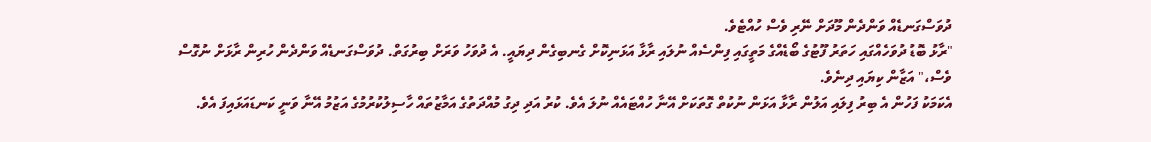ދުވަސްގަނޑެއް ވަންދެން މޫދަށް ނޭރި ވެސް ހުއްޓެވެ.
"ރާޅު ބޮޑު ދުވަހެއްގައި ހަތަރު ފޫޓުގެ ބޯޑެއްގެ މަތީގައި ފިންސެއް ނުލައި ރާޅާ އަޅަނިކޮށް ގެނބިގެން ދިޔައީ. އެ ދުވަހު ވަރަށް ބިރުގަތް. ދުވަސްގަނޑެއް ވަންދެން ހުރިން ރާޅަށް ނުގޮސް ވެސް،" އަޒާން ކިޔައި ދިނެވެ.
އެކަމަކު ފަހުން އެ ބިރު ފިލައި އަލުން ރާޅާ އަޅަން ނުކުތް ގޮތަކަށް އޭނާ ހުއްޓައެއް ނުލަ އެވެ. ކުރު އަދި ދިގު މުއްދަތުގެ އަމާޒުތައް ހާސިލުކުރުމުގެ އަޒުމު އޭނާ ވަނީ ކަނޑައަޅައިފަ އެވެ.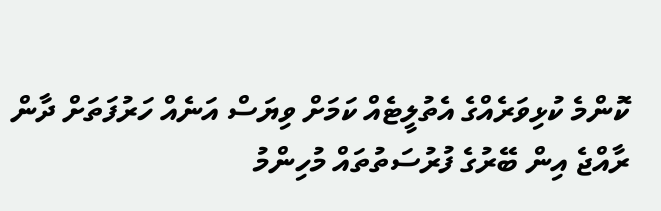ކޮންމެ ކުޅިވަރެއްގެ އެތުލީޓެއް ކަމަށް ވިޔަސް އަނެއް ހަރުފަތަށް ދާން ރާއްޖެ އިން ބޭރުގެ ފުރުސަތުތައް މުހިންމު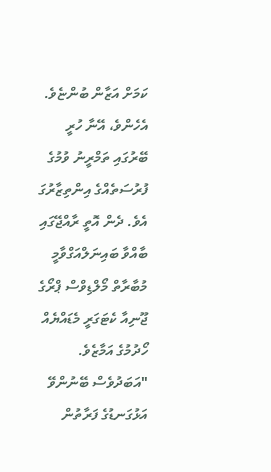ކަމަށް އަޒާން ބުންޏެވެ. އެހެންވެ، އޭނާ ހުރީ ބޭރުގައި ތަމްރީނު ވުމުގެ ފުރުސަތެއްގެ އިންތިޒާރުގަ އެވެ. ދެން އޮތީ ރާއްޖޭގައި ބާއްވާ ބައިނަލްއަގްވާމީ މުބާރާތް މޯލްޑިވްސް ޕްރޯގެ ޖޫނިއާ ކެޓަގަރީ މެޑައްޔެއް ހޯދުމުގެ އަމާޒެވެ.
"އަބަދުވެސް ބޭނުންވޭ އަޅުގަނޑުގެ ފަރާތުން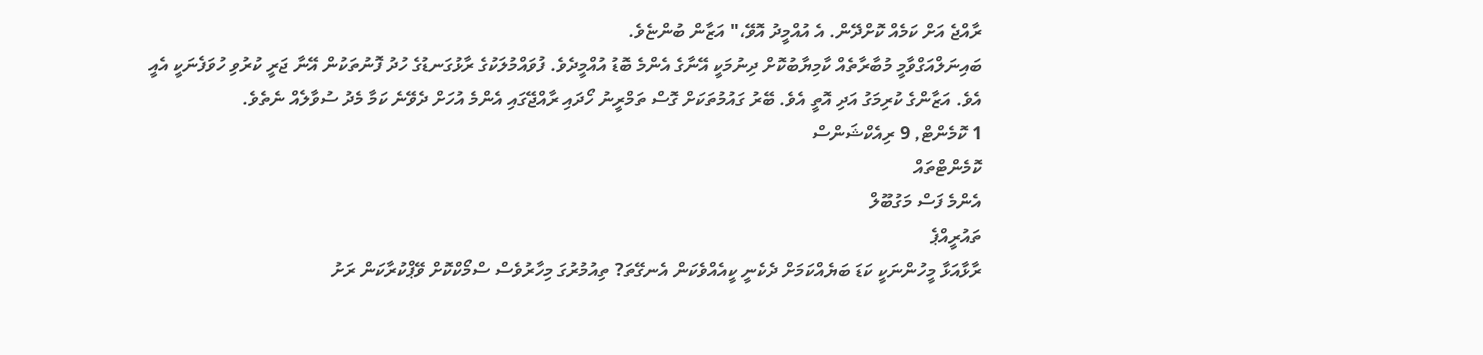ރާއްޖެ އަށް ކަމެއް ކޮށްދޭން. އެ އުއްމީދު އޮވޭ،" އަޒާން ބުންޏެވެ.
ބައިނަލްއަގްވާމީ މުބާރާތެއް ކާމިޔާބުކޮށް ދިނުމަކީ އޭނާގެ އެންމެ ބޮޑު އުއްމީދެވެ. ފުވައްމުލަކުގެ ރާޅުގަނޑުގެ ހުދު ފޮނުތަކުން އޭނާ ޖަރީ ކުރުވި ހުވަފެނަކީ އެއީ އެވެ. އަޒާންގެ ކުރިމަގު އަދި އޮތީ އެވެ. ބޭރު ގައުމުތަކަށް ގޮސް ތަމްރީނު ހޯދައި ރާއްޖޭގައި އެންމެ އުހަށް ދެވޭނެ ކަމާ މެދު ސުވާލެއް ނެތެވެ.
1 ކޮމެންޓް, 9 ރިއެކްޝަންސް
ކޮމެންޓްތައް
އެންމެ ފަސް މަގުބޫލް
ތައުރީއްޕެ
ރާޅާއަޅާ މީހުންނަކީ ކަޑަ ބަޔެއްކަމަށް ދެކެނީ ކީއެއްވެކަން އެނގޭތަ? ތިއުމުރުގަ މިހާރުވެސް ސްމޯކްކޮށް ވޭޕްކުރާކަން ރަށު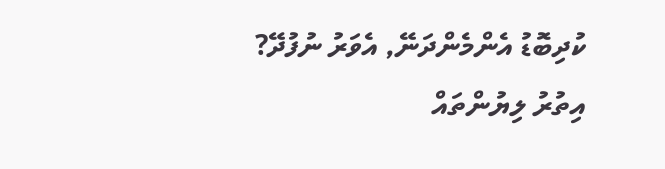ކުދިބޮޑު އެންމެންދަނޭ, އެވަރު ނުފުދޭ?
އިތުރު ލިޔުންތައް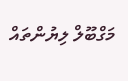މަގްބޫލް ލިޔުންތައް